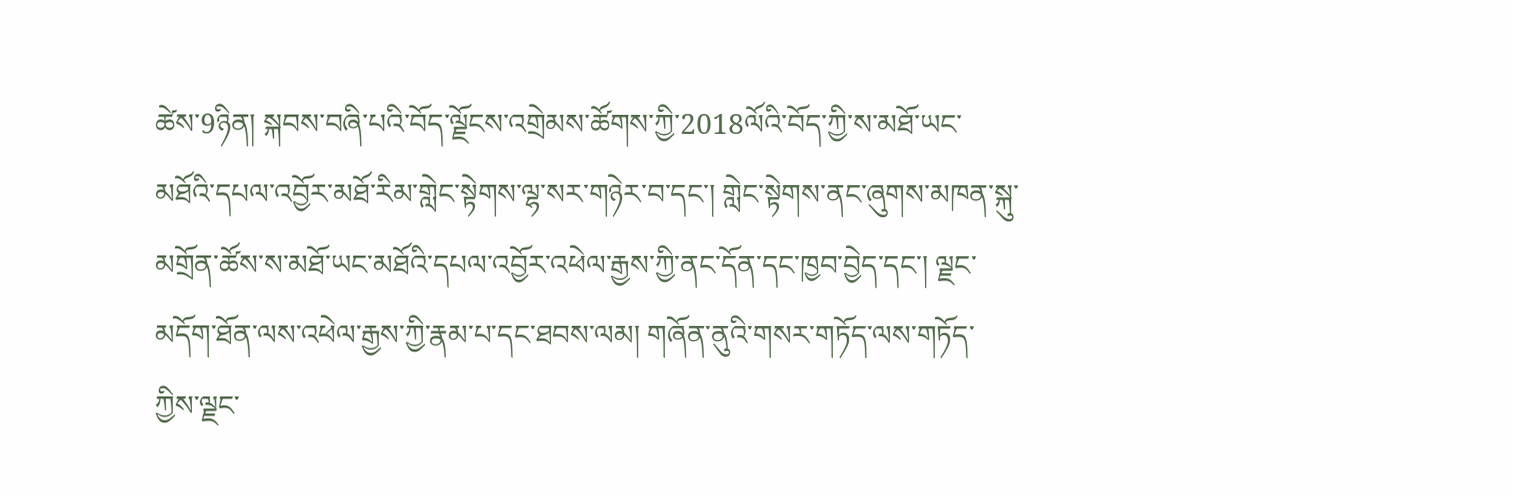ཚེས་9ཉིན། སྐབས་བཞི་པའི་བོད་ལྗོངས་འགྲེམས་ཚོགས་ཀྱི་2018ལོའི་བོད་ཀྱི་ས་མཐོ་ཡང་མཐོའི་དཔལ་འབྱོར་མཐོ་རིམ་གླེང་སྟེགས་ལྷ་སར་གཉེར་བ་དང་། གླེང་སྟེགས་ནང་ཞུགས་མཁན་སྐུ་མགྲོན་ཚོས་ས་མཐོ་ཡང་མཐོའི་དཔལ་འབྱོར་འཕེལ་རྒྱས་ཀྱི་ནང་དོན་དང་ཁྱབ་བྱེད་དང་། ལྗང་མདོག་ཐོན་ལས་འཕེལ་རྒྱས་ཀྱི་རྣམ་པ་དང་ཐབས་ལམ། གཞོན་ནུའི་གསར་གཏོད་ལས་གཏོད་ཀྱིས་ལྗང་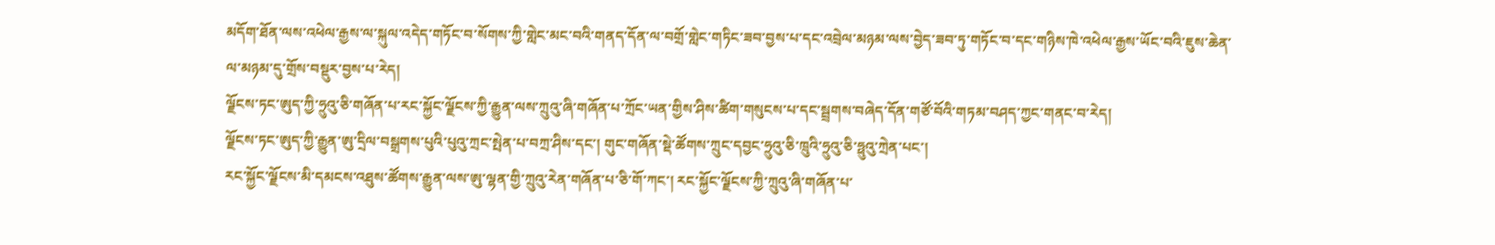མདོག་ཐོན་ལས་འཕེལ་རྒྱས་ལ་སྐུལ་འདེད་གཏོང་བ་སོགས་ཀྱི་གླེང་མང་བའི་གནད་དོན་ལ་བགྲོ་གླེང་གཏིང་ཟབ་བྱས་པ་དང་འབྲེལ་མཉམ་ལས་བྱེད་ཟབ་ཏུ་གཏོང་བ་དང་གཉིས་ཁེ་འཕེལ་རྒྱས་ཡོང་བའི་ཇུས་ཆེན་ལ་མཉམ་དུ་གྲོས་བསྡུར་བྱས་པ་རེད།
ལྗོངས་ཏང་ཨུད་ཀྱི་ཧྲུའུ་ཅི་གཞོན་པ་རང་སྐྱོང་ལྗོངས་ཀྱི་རྒྱུན་ལས་ཀྲུའུ་ཞི་གཞོན་པ་ཀྲོང་ཡན་གྱིས་ཤིས་ཚིག་གསུངས་པ་དང་སྦྲགས་བཞེད་དོན་གཙོ་བོའི་གཏམ་བཤད་ཀྱང་གནང་བ་རེད།
ལྗོངས་ཏང་ཨུད་ཀྱི་རྒྱུན་ཨུ་དྲིལ་བསྒྲགས་པུའི་པུའུ་ཀྲང་སྤེན་པ་བཀྲ་ཤིས་དང་། གུང་གཞོན་སྡེ་ཚོགས་ཀྲུང་དབྱང་ཧྲུའུ་ཅི་ཁྲུའི་ཧྲུའུ་ཅི་ཧྥུའུ་ཀྲེན་པང་།
རང་སྐྱོང་ལྗོངས་མི་དམངས་འཐུས་ཚོགས་རྒྱུན་ལས་ཨུ་ལྷན་གྱི་ཀྲུའུ་རེན་གཞོན་པ་ཅི་གོ་ཀང་། རང་སྐྱོང་ལྗོངས་ཀྱི་ཀྲུའུ་ཞི་གཞོན་པ་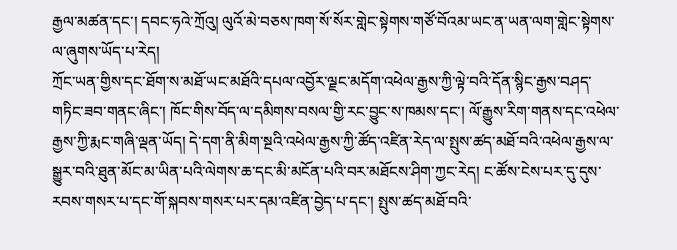རྒྱལ་མཚན་དང་། དབང་ཧའེ་ཀྲོའུ། ལུའོ་མེ་བཅས་ཁག་སོ་སོར་གླེང་སྟེགས་གཙོ་བོའམ་ཡང་ན་ཡན་ལག་གླེང་སྟེགས་ལ་ཞུགས་ཡོད་པ་རེད།
ཀྲོང་ཡན་གྱིས་དང་ཐོག་ས་མཐོ་ཡང་མཐོའི་དཔལ་འབྱོར་ལྗང་མདོག་འཕེལ་རྒྱས་ཀྱི་ལྟེ་བའི་དོན་སྙིང་རྒྱས་བཤད་གཏིང་ཟབ་གནང་ཞིང་། ཁོང་གིས་བོད་ལ་དམིགས་བསལ་གྱི་རང་བྱུང་ས་ཁམས་དང་། ལོ་རྒྱུས་རིག་གནས་དང་འཕེལ་རྒྱས་ཀྱི་རྨང་གཞི་ལྡན་ཡོད། དེ་དག་ནི་མིག་སྔའི་འཕེལ་རྒྱས་ཀྱི་ཚོད་འཛིན་རེད་ལ་སྤུས་ཚད་མཐོ་བའི་འཕེལ་རྒྱས་ལ་སྒྱུར་བའི་ཐུན་མོང་མ་ཡིན་པའི་ལེགས་ཆ་དང་མི་མངོན་པའི་བར་མཐོངས་ཤིག་ཀྱང་རེད། ང་ཚོས་ངེས་པར་དུ་དུས་རབས་གསར་པ་དང་གོ་སྐབས་གསར་པར་དམ་འཛིན་བྱེད་པ་དང་། སྤུས་ཚད་མཐོ་བའི་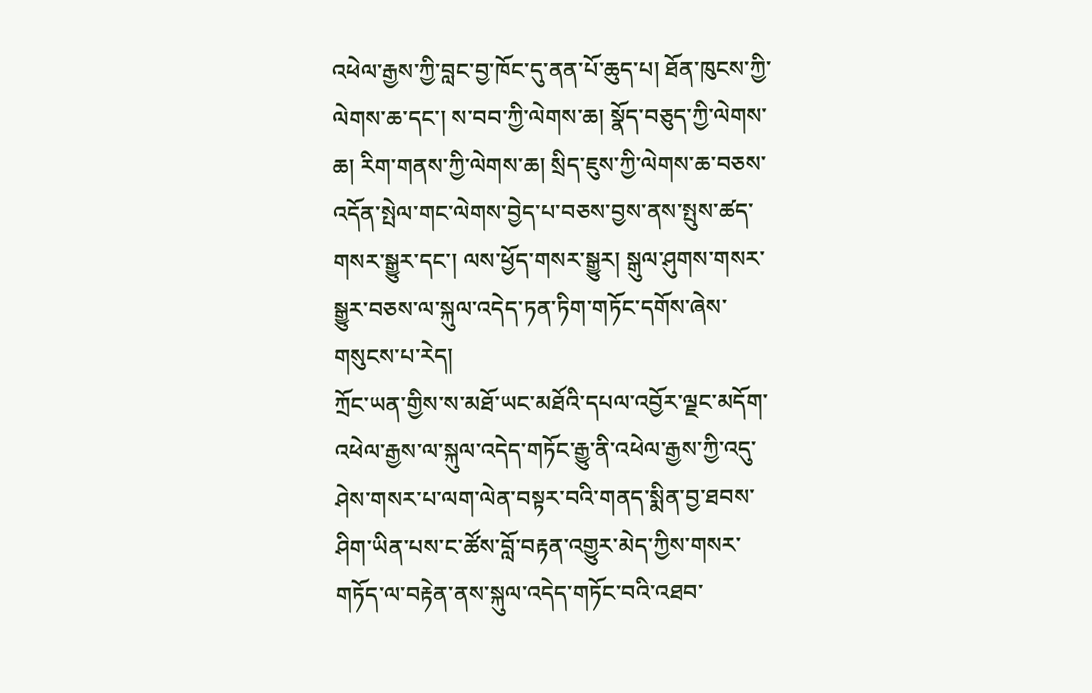འཕེལ་རྒྱས་ཀྱི་བླང་བྱ་ཁོང་དུ་ནན་པོ་ཆུད་པ། ཐོན་ཁུངས་ཀྱི་ལེགས་ཆ་དང་། ས་བབ་ཀྱི་ལེགས་ཆ། སྣོད་བཅུད་ཀྱི་ལེགས་ཆ། རིག་གནས་ཀྱི་ལེགས་ཆ། སྲིད་ཇུས་ཀྱི་ལེགས་ཆ་བཅས་འདོན་སྤེལ་གང་ལེགས་བྱེད་པ་བཅས་བྱས་ནས་སྤུས་ཚད་གསར་སྒྱུར་དང་། ལས་ཕྱོད་གསར་སྒྱུར། སྒུལ་ཤུགས་གསར་སྒྱུར་བཅས་ལ་སྐུལ་འདེད་ཏན་ཏིག་གཏོང་དགོས་ཞེས་གསུངས་པ་རེད།
ཀྲོང་ཡན་གྱིས་ས་མཐོ་ཡང་མཐོའི་དཔལ་འབྱོར་ལྗང་མདོག་འཕེལ་རྒྱས་ལ་སྐུལ་འདེད་གཏོང་རྒྱུ་ནི་འཕེལ་རྒྱས་ཀྱི་འདུ་ཤེས་གསར་པ་ལག་ལེན་བསྟར་བའི་གནད་སྨིན་བྱ་ཐབས་ཤིག་ཡིན་པས་ང་ཚོས་བློ་བརྟན་འགྱུར་མེད་ཀྱིས་གསར་གཏོད་ལ་བརྟེན་ནས་སྐུལ་འདེད་གཏོང་བའི་འཐབ་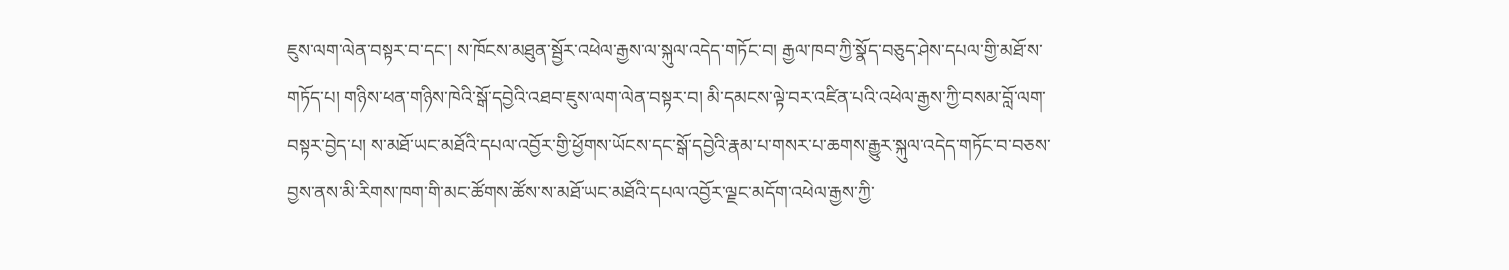ཇུས་ལག་ལེན་བསྟར་བ་དང་། ས་ཁོངས་མཐུན་སྦྱོར་འཕེལ་རྒྱས་ལ་སྐུལ་འདེད་གཏོང་བ། རྒྱལ་ཁབ་ཀྱི་སྣོད་བཅུད་ཤེས་དཔལ་གྱི་མཐོ་ས་གཏོད་པ། གཉིས་ཕན་གཉིས་ཁེའི་སྒོ་དབྱེའི་འཐབ་ཇུས་ལག་ལེན་བསྟར་བ། མི་དམངས་ལྟེ་བར་འཛིན་པའི་འཕེལ་རྒྱས་ཀྱི་བསམ་བློ་ལག་བསྟར་བྱེད་པ། ས་མཐོ་ཡང་མཐོའི་དཔལ་འབྱོར་གྱི་ཕྱོགས་ཡོངས་དང་སྒོ་དབྱེའི་རྣམ་པ་གསར་པ་ཆགས་རྒྱུར་སྐུལ་འདེད་གཏོང་བ་བཅས་བྱས་ནས་མི་རིགས་ཁག་གི་མང་ཚོགས་ཚོས་ས་མཐོ་ཡང་མཐོའི་དཔལ་འབྱོར་ལྗང་མདོག་འཕེལ་རྒྱས་ཀྱི་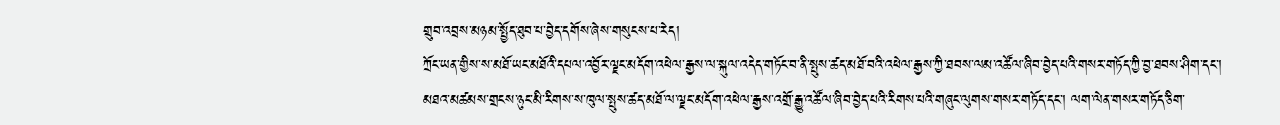གྲུབ་འབྲས་མཉམ་སྤྱོད་ཐུབ་པ་བྱེད་དགོས་ཞེས་གསུངས་པ་རེད།
ཀྲོང་ཡན་གྱིས་ས་མཐོ་ཡང་མཐོའི་དཔལ་འབྱོར་ལྗང་མདོག་འཕེལ་རྒྱས་ལ་སྐུལ་འདེད་གཏོང་བ་ནི་སྤུས་ཚད་མཐོ་བའི་འཕེལ་རྒྱས་ཀྱི་ཐབས་ལམ་འཚོལ་ཞིབ་བྱེད་པའི་གསར་གཏོད་ཀྱི་བྱ་ཐབས་ཤིག་དང་། མཐའ་མཚམས་གྲངས་ཉུང་མི་རིགས་ས་ཁུལ་སྤུས་ཚད་མཐོ་ལ་ལྗང་མདོག་འཕེལ་རྒྱས་འགྲོ་རྒྱུ་འཚོལ་ཞིབ་བྱེད་པའི་རིགས་པའི་གཞུང་ལུགས་གསར་གཏོད་དང་། ལག་ལེན་གསར་གཏོད་ཅིག་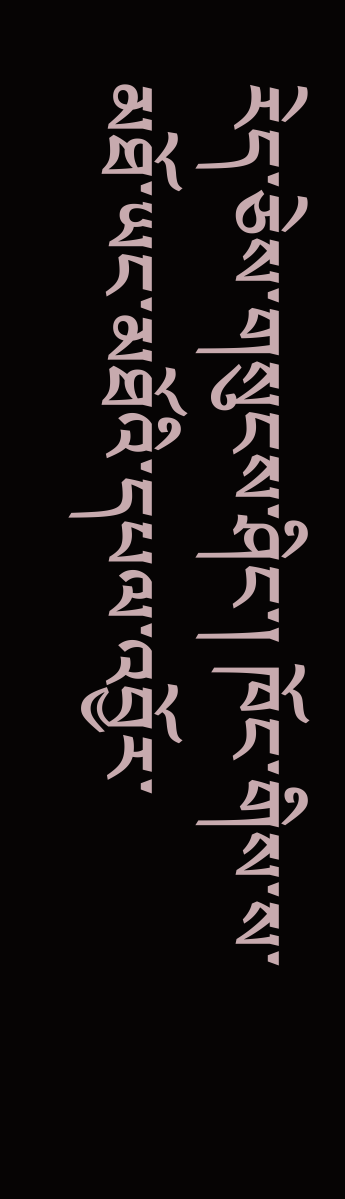རེད་ཅེས་གསུངས་ཤིང་། ཁོང་གིས་ས་མཐོ་ཡང་མཐོའི་དཔལ་འབྱོར་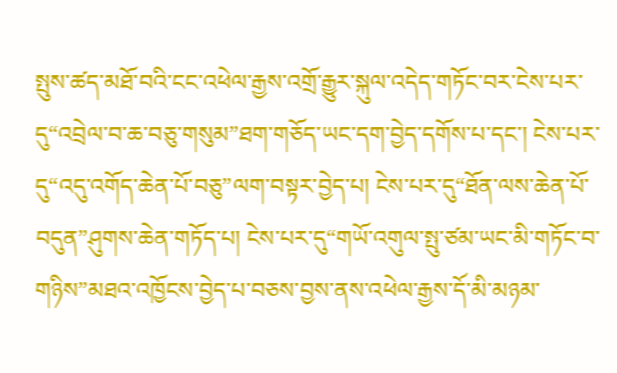སྤུས་ཚད་མཐོ་བའི་ངང་འཕེལ་རྒྱས་འགྲོ་རྒྱུར་སྐུལ་འདེད་གཏོང་བར་ངེས་པར་དུ“འབྲེལ་བ་ཆ་བཅུ་གསུམ”ཐག་གཅོད་ཡང་དག་བྱེད་དགོས་པ་དང་། ངེས་པར་དུ“འདུ་འགོད་ཆེན་པོ་བཅུ”ལག་བསྟར་བྱེད་པ། ངེས་པར་དུ“ཐོན་ལས་ཆེན་པོ་བདུན”ཤུགས་ཆེན་གཏོད་པ། ངེས་པར་དུ“གཡོ་འགུལ་སྤུ་ཙམ་ཡང་མི་གཏོང་བ་གཉིས”མཐའ་འཁྱོངས་བྱེད་པ་བཅས་བྱས་ནས་འཕེལ་རྒྱས་དོ་མི་མཉམ་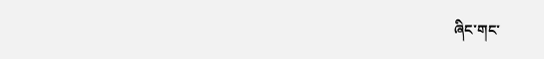ཞིང་གང་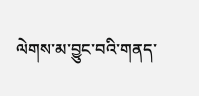ལེགས་མ་བྱུང་བའི་གནད་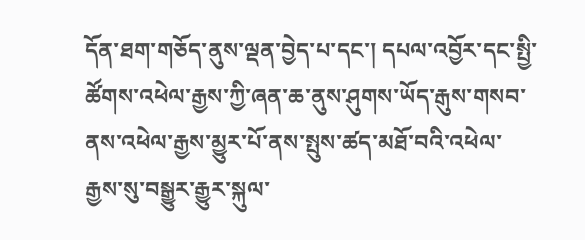དོན་ཐག་གཅོད་ནུས་ལྡན་བྱེད་པ་དང་། དཔལ་འབྱོར་དང་སྤྱི་ཚོགས་འཕེལ་རྒྱས་ཀྱི་ཞན་ཆ་ནུས་ཤུགས་ཡོད་རྒུས་གསབ་ནས་འཕེལ་རྒྱས་མྱུར་པོ་ནས་སྤུས་ཚད་མཐོ་བའི་འཕེལ་རྒྱས་སུ་བསྒྱུར་རྒྱུར་སྐུལ་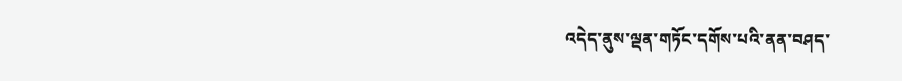འདེད་ནུས་ལྡན་གཏོང་དགོས་པའི་ནན་བཤད་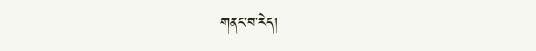གནང་བ་རེད།